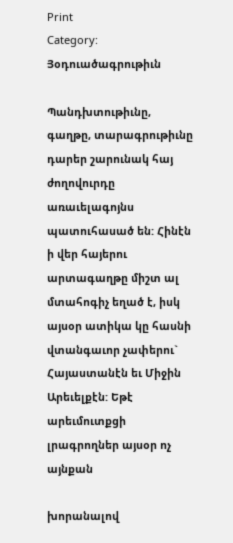Print
Category: Յօդուածագրութիւն

Պանդխտութիւնը, գաղթը, տարագրութիւնը դարեր շարունակ հայ ժողովուրդը առաւելագոյնս պատուհասած են: Հինէն ի վեր հայերու արտագաղթը միշտ ալ մտահոգիչ եղած է, իսկ այսօր ատիկա կը հասնի վտանգաւոր չափերու` Հայաստանէն եւ Միջին Արեւելքէն: Եթէ արեւմուտքցի լրագրողներ այսօր ոչ այնքան

խորանալով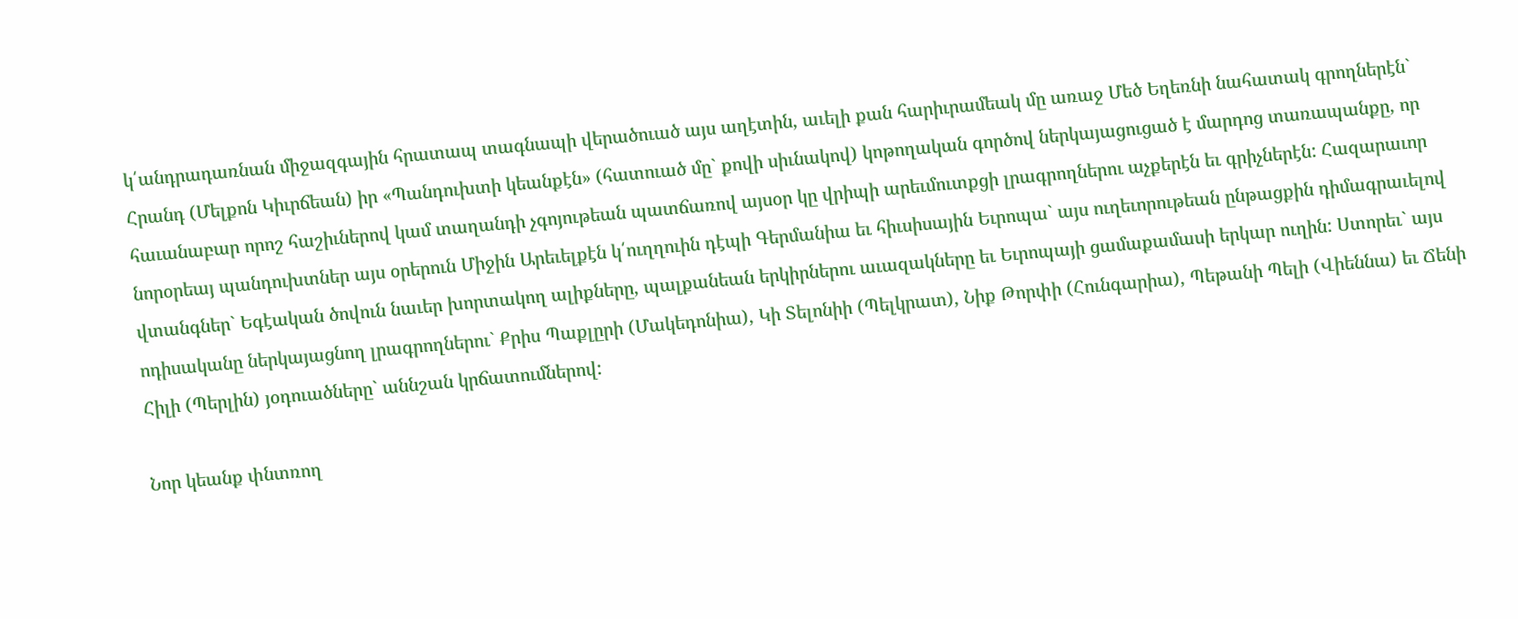կ՛անդրադառնան միջազգային հրատապ տագնապի վերածուած այս աղէտին, աւելի քան հարիւրամեակ մը առաջ Մեծ Եղեռնի նահատակ գրողներէն` Հրանդ (Մելքոն Կիւրճեան) իր «Պանդուխտի կեանքէն» (հատուած մը` քովի սիւնակով) կոթողական գործով ներկայացուցած է մարդոց տառապանքը, որ հաւանաբար որոշ հաշիւներով կամ տաղանդի չգոյութեան պատճառով այսօր կը վրիպի արեւմուտքցի լրագրողներու աչքերէն եւ գրիչներէն: Հազարաւոր նորօրեայ պանդուխտներ այս օրերուն Միջին Արեւելքէն կ՛ուղղուին դէպի Գերմանիա եւ հիւսիսային Եւրոպա` այս ուղեւորութեան ընթացքին դիմագրաւելով վտանգներ` Եգէական ծովուն նաւեր խորտակող ալիքները, պալքանեան երկիրներու աւազակները եւ Եւրոպայի ցամաքամասի երկար ուղին: Ստորեւ` այս ոդիսականը ներկայացնող լրագրողներու` Քրիս Պաքլըրի (Մակեդոնիա), Կի Տելոնիի (Պելկրատ), Նիք Թորփի (Հունգարիա), Պեթանի Պելի (Վիեննա) եւ Ճենի Հիլի (Պերլին) յօդուածները` աննշան կրճատումներով:

Նոր կեանք փնտռող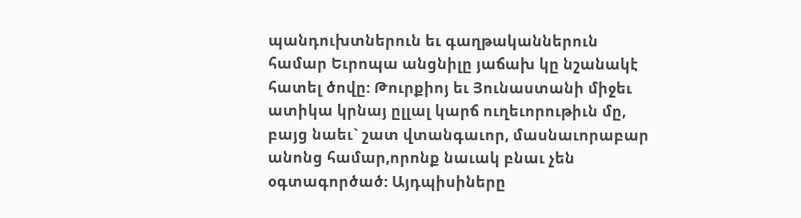պանդուխտներուն եւ գաղթականներուն համար Եւրոպա անցնիլը յաճախ կը նշանակէ հատել ծովը: Թուրքիոյ եւ Յունաստանի միջեւ ատիկա կրնայ ըլլալ կարճ ուղեւորութիւն մը, բայց նաեւ` շատ վտանգաւոր, մասնաւորաբար անոնց համար,որոնք նաւակ բնաւ չեն օգտագործած: Այդպիսիները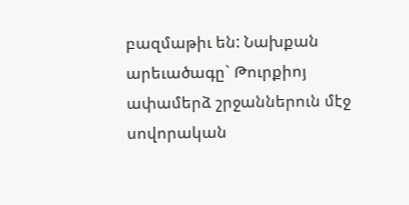բազմաթիւ են: Նախքան արեւածագը` Թուրքիոյ ափամերձ շրջաններուն մէջ սովորական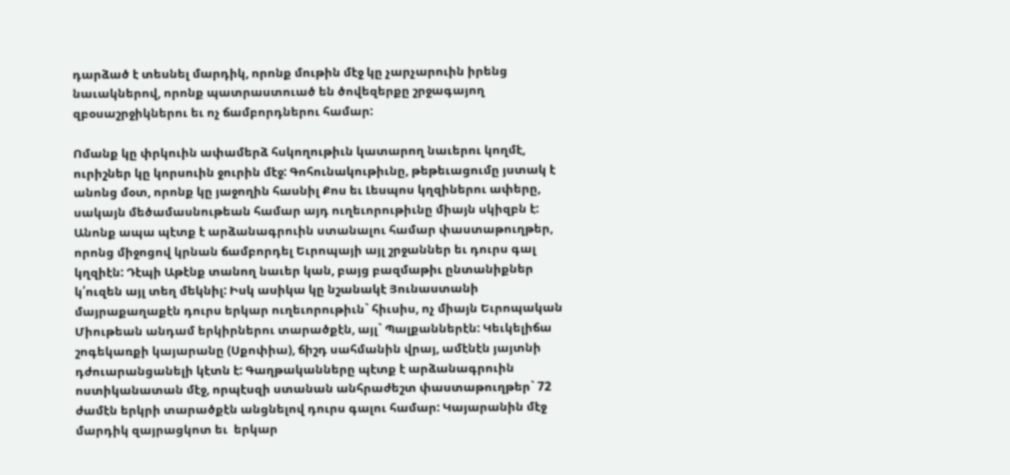դարձած է տեսնել մարդիկ, որոնք մութին մէջ կը չարչարուին իրենց նաւակներով, որոնք պատրաստուած են ծովեզերքը շրջագայող զբօսաշրջիկներու եւ ոչ ճամբորդներու համար:

Ոմանք կը փրկուին ափամերձ հսկողութիւն կատարող նաւերու կողմէ, ուրիշներ կը կորսուին ջուրին մէջ: Գոհունակութիւնը, թեթեւացումը յստակ է անոնց մօտ, որոնք կը յաջողին հասնիլ Քոս եւ Լեսպոս կղզիներու ափերը, սակայն մեծամասնութեան համար այդ ուղեւորութիւնը միայն սկիզբն է: Անոնք ապա պէտք է արձանագրուին ստանալու համար փաստաթուղթեր, որոնց միջոցով կրնան ճամբորդել Եւրոպայի այլ շրջաններ եւ դուրս գալ կղզիէն: Դէպի Աթէնք տանող նաւեր կան, բայց բազմաթիւ ընտանիքներ կ՛ուզեն այլ տեղ մեկնիլ: Իսկ ասիկա կը նշանակէ Յունաստանի մայրաքաղաքէն դուրս երկար ուղեւորութիւն` հիւսիս, ոչ միայն Եւրոպական Միութեան անդամ երկիրներու տարածքէն, այլ` Պալքաններէն: Կեւկելիճա շոգեկառքի կայարանը (Սքոփիա), ճիշդ սահմանին վրայ, ամէնէն յայտնի դժուարանցանելի կէտն է: Գաղթականները պէտք է արձանագրուին ոստիկանատան մէջ, որպէսզի ստանան անհրաժեշտ փաստաթուղթեր` 72 ժամէն երկրի տարածքէն անցնելով դուրս գալու համար: Կայարանին մէջ մարդիկ զայրացկոտ եւ  երկար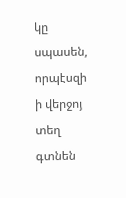կը սպասեն, որպէսզի ի վերջոյ տեղ գտնեն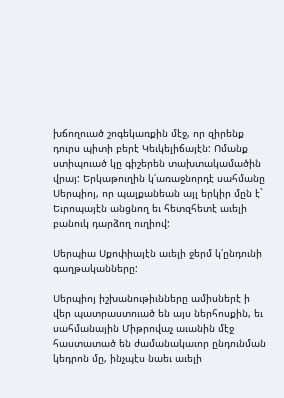խճողուած շոգեկառքին մէջ, որ զիրենք դուրս պիտի բերէ Կեւկելիճայէն: Ոմանք ստիպուած կը գիշերեն տախտակամածին վրայ: Երկաթուղին կ՛առաջնորդէ սահմանը Սերպիոյ, որ պալքանեան այլ երկիր մըն է` Եւրոպայէն անցնող եւ հետզհետէ աւելի բանուկ դարձող ուղիով:

Սերպիա Սքոփիայէն աւելի ջերմ կ՛ընդունի գաղթականները:

Սերպիոյ իշխանութիւնները ամիսներէ ի վեր պատրաստուած են այս ներհոսքին, եւ սահմանային Միթրովաչ աւանին մէջ հաստատած են ժամանակաւոր ընդունման կեդրոն մը, ինչպէս նաեւ աւելի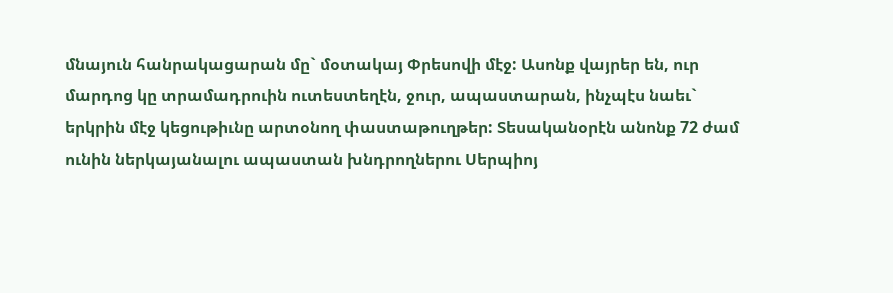մնայուն հանրակացարան մը` մօտակայ Փրեսովի մէջ: Ասոնք վայրեր են, ուր մարդոց կը տրամադրուին ուտեստեղէն, ջուր, ապաստարան, ինչպէս նաեւ` երկրին մէջ կեցութիւնը արտօնող փաստաթուղթեր: Տեսականօրէն անոնք 72 ժամ ունին ներկայանալու ապաստան խնդրողներու Սերպիոյ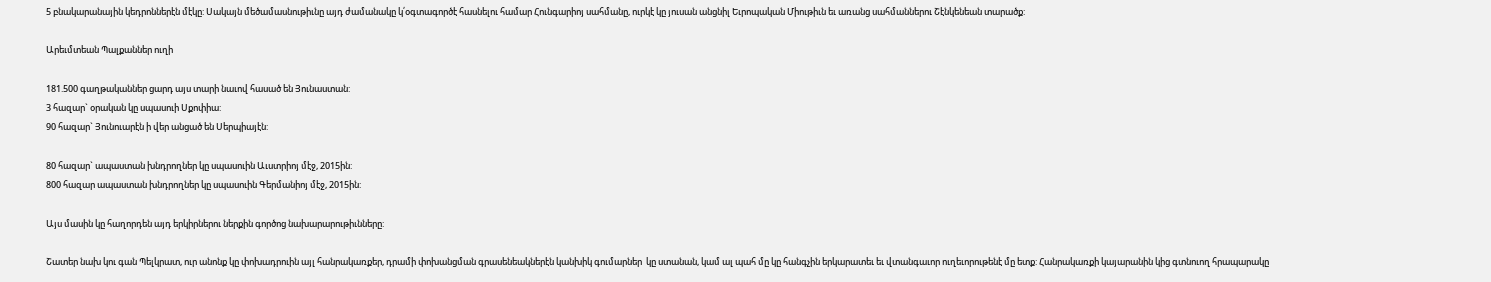5 բնակարանային կեդրոններէն մէկը: Սակայն մեծամասնութիւնը այդ ժամանակը կ՛օգտագործէ հասնելու համար Հունգարիոյ սահմանը, ուրկէ կը յուսան անցնիլ Եւրոպական Միութիւն եւ առանց սահմաններու Շէնկենեան տարածք:

Արեւմտեան Պալքաններ ուղի

181.500 գաղթականներ ցարդ այս տարի նաւով հասած են Յունաստան:
3 հազար` օրական կը սպասուի Սքոփիա:
90 հազար` Յունուարէն ի վեր անցած են Սերպիայէն:

80 հազար` ապաստան խնդրողներ կը սպասուին Աւստրիոյ մէջ, 2015ին:
800 հազար ապաստան խնդրողներ կը սպասուին Գերմանիոյ մէջ, 2015ին:

Այս մասին կը հաղորդեն այդ երկիրներու ներքին գործոց նախարարութիւնները:

Շատեր նախ կու գան Պելկրատ, ուր անոնք կը փոխադրուին այլ հանրակառքեր, դրամի փոխանցման գրասենեակներէն կանխիկ գումարներ  կը ստանան, կամ ալ պահ մը կը հանգչին երկարատեւ եւ վտանգաւոր ուղեւորութենէ մը ետք: Հանրակառքի կայարանին կից գտնուող հրապարակը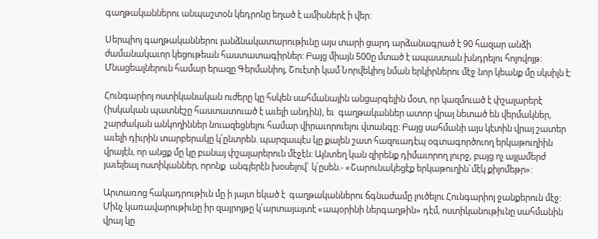գաղթականներու անպաշտօն կեդրոնը եղած է ամիսներէ ի վեր:

Սերպիոյ գաղթականներու յանձնակատարութիւնը այս տարի ցարդ արձանագրած է 90 հազար անձի ժամանակաւոր կեցութեան հաստատագիրներ: Բայց միայն 500ը մտած է ապաստան խնդրելու հոլովոյթ: Մնացեալներուն համար երազը Գերմանիոյ, Շուէտի կամ Նորվեկիոյ նման երկիրներու մէջ նոր կեանք մը սկսիլն է:

Հունգարիոյ ոստիկանական ուժերը կը հսկեն սահմանային անցարգելին մօտ, որ կազմուած է փշալարերէ (իսկական պատնէշը հաստատուած է աւելի անդին), եւ  գաղթականներ ատոր վրայ նետած են վերմակներ, շարժական անկողիններ նուազեցնելու համար վիրաւորուելու վտանգը: Բայց սահմանի այս կէտին վրայ շատեր աւելի դիւրին տարբերակը կ՛ընտրեն. պարզապէս կը քալեն շատ հազուադէպ օգտագործուող երկաթուղիին վրայէն, որ անցք մը կը բանայ փշալարերուն մէջէն: Այնտեղ կան զիրենք դիմաւորող լուրջ, բայց ոչ այլամերժ յաւելեալ ոստիկաններ, որոնք  անգլերէն խօսելով` կ՛ըսեն.- «Շարունակեցէք երկաթուղին`մէկ քիլոմեթր»:

Արտառոց հակադրութիւն մը ի յայտ եկած է  գաղթականներու ճգնաժամը լուծելու Հունգարիոյ ջանքերուն մէջ: Մինչ կառավարութիւնը իր զայրոյթը կ՛արտայայտէ «ապօրինի ներգաղթին» դէմ, ոստիկանութիւնը սահմանին վրայ կը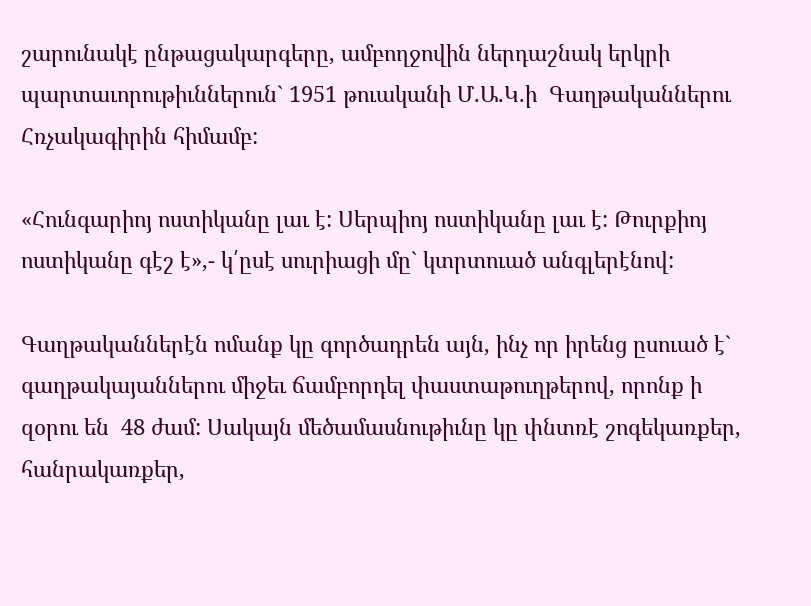շարունակէ ընթացակարգերը, ամբողջովին ներդաշնակ երկրի պարտաւորութիւններուն` 1951 թուականի Մ.Ա.Կ.ի  Գաղթականներու Հռչակագիրին հիմամբ:

«Հունգարիոյ ոստիկանը լաւ է: Սերպիոյ ոստիկանը լաւ է: Թուրքիոյ ոստիկանը գէշ է»,- կ՛ըսէ սուրիացի մը` կտրտուած անգլերէնով:

Գաղթականներէն ոմանք կը գործադրեն այն, ինչ որ իրենց ըսուած է` գաղթակայաններու միջեւ ճամբորդել փաստաթուղթերով, որոնք ի զօրու են  48 ժամ: Սակայն մեծամասնութիւնը կը փնտռէ շոգեկառքեր, հանրակառքեր,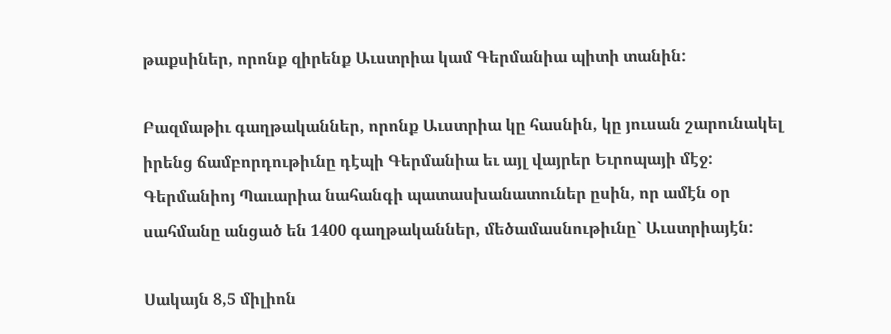թաքսիներ, որոնք զիրենք Աւստրիա կամ Գերմանիա պիտի տանին:

Բազմաթիւ գաղթականներ, որոնք Աւստրիա կը հասնին, կը յուսան շարունակել իրենց ճամբորդութիւնը դէպի Գերմանիա եւ այլ վայրեր Եւրոպայի մէջ: Գերմանիոյ Պաւարիա նահանգի պատասխանատուներ ըսին, որ ամէն օր սահմանը անցած են 1400 գաղթականներ, մեծամասնութիւնը` Աւստրիայէն:

Սակայն 8,5 միլիոն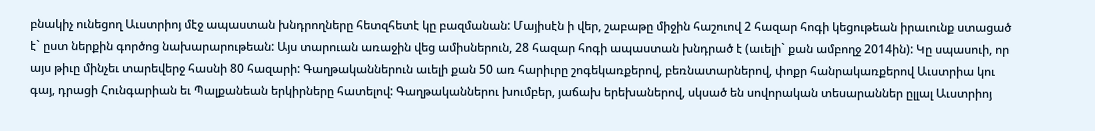բնակիչ ունեցող Աւստրիոյ մէջ ապաստան խնդրողները հետզհետէ կը բազմանան: Մայիսէն ի վեր, շաբաթը միջին հաշուով 2 հազար հոգի կեցութեան իրաւունք ստացած է` ըստ ներքին գործոց նախարարութեան: Այս տարուան առաջին վեց ամիսներուն, 28 հազար հոգի ապաստան խնդրած է (աւելի` քան ամբողջ 2014ին): Կը սպասուի, որ այս թիւը մինչեւ տարեվերջ հասնի 80 հազարի: Գաղթականներուն աւելի քան 50 առ հարիւրը շոգեկառքերով, բեռնատարներով, փոքր հանրակառքերով Աւստրիա կու գայ, դրացի Հունգարիան եւ Պալքանեան երկիրները հատելով: Գաղթականներու խումբեր, յաճախ երեխաներով, սկսած են սովորական տեսարաններ ըլլալ Աւստրիոյ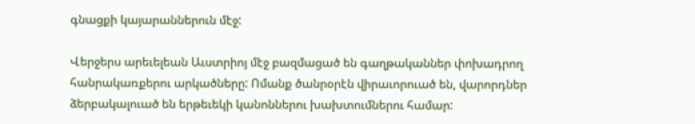գնացքի կայարաններուն մէջ:

Վերջերս արեւելեան Աւստրիոյ մէջ բազմացած են գաղթականներ փոխադրող հանրակառքերու արկածները: Ոմանք ծանրօրէն վիրաւորուած են, վարորդներ ձերբակալուած են երթեւեկի կանոններու խախտումներու համար: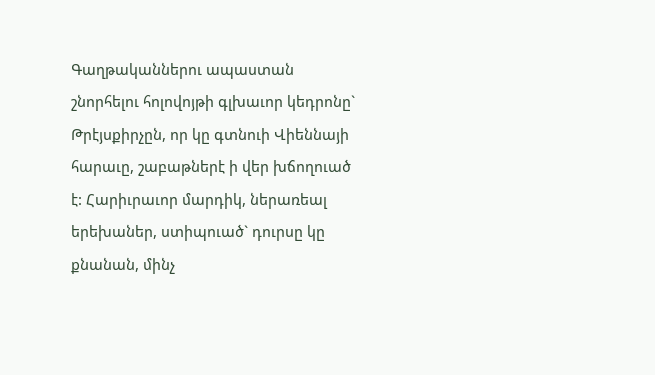Գաղթականներու ապաստան շնորհելու հոլովոյթի գլխաւոր կեդրոնը` Թրէյսքիրչըն, որ կը գտնուի Վիեննայի հարաւը, շաբաթներէ ի վեր խճողուած է: Հարիւրաւոր մարդիկ, ներառեալ երեխաներ, ստիպուած` դուրսը կը քնանան, մինչ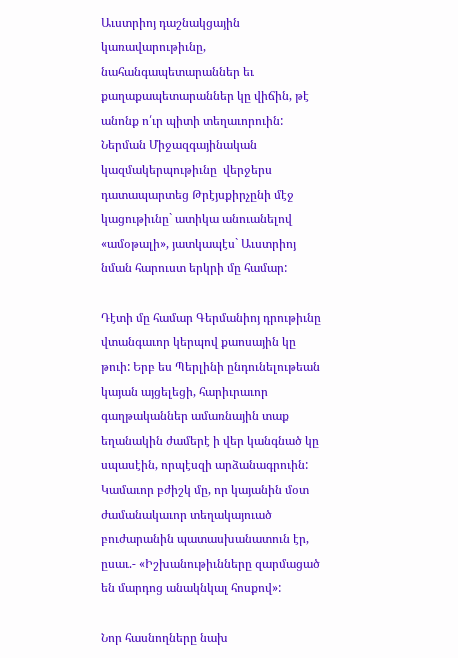Աւստրիոյ դաշնակցային կառավարութիւնը, նահանգապետարաններ եւ քաղաքապետարաններ կը վիճին, թէ անոնք ո՛ւր պիտի տեղաւորուին: Ներման Միջազգայինական կազմակերպութիւնը  վերջերս դատապարտեց Թրէյսքիրչընի մէջ կացութիւնը` ատիկա անուանելով «ամօթալի», յատկապէս` Աւստրիոյ նման հարուստ երկրի մը համար:

Դէտի մը համար Գերմանիոյ դրութիւնը վտանգաւոր կերպով քաոսային կը թուի: Երբ ես Պերլինի ընդունելութեան կայան այցելեցի, հարիւրաւոր գաղթականներ ամառնային տաք եղանակին ժամերէ ի վեր կանգնած կը սպասէին, որպէսզի արձանագրուին: Կամաւոր բժիշկ մը, որ կայանին մօտ ժամանակաւոր տեղակայուած բուժարանին պատասխանատուն էր, ըսաւ.- «Իշխանութիւնները զարմացած են մարդոց անակնկալ հոսքով»:

Նոր հասնողները նախ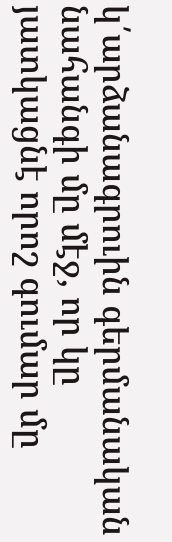կ՛արձանագրուին գերմանական նահանգի մը մէջ, որ կը յատկացնէ որոշ գումար մը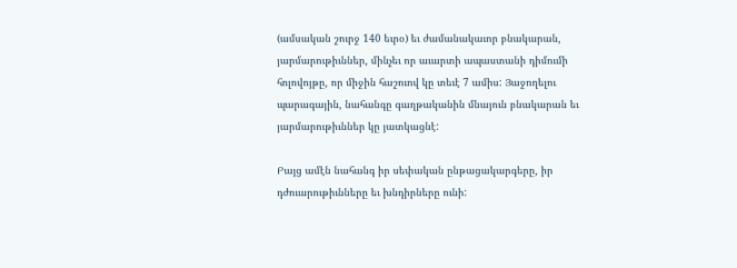(ամսական շուրջ 140 եւրօ) եւ ժամանակաւոր բնակարան, յարմարութիւններ, մինչեւ որ աւարտի ապաստանի դիմումի հոլովոյթը, որ միջին հաշուով կը տեւէ 7 ամիս: Յաջողելու պարագային, նահանգը գաղթականին մնայուն բնակարան եւ յարմարութիւններ կը յատկացնէ:

Բայց ամէն նահանգ իր սեփական ընթացակարգերը, իր դժուարութիւնները եւ խնդիրները ունի: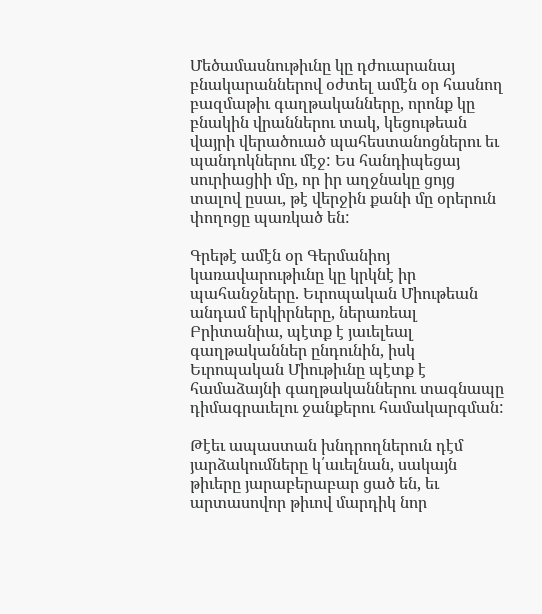Մեծամասնութիւնը կը դժուարանայ բնակարաններով օժտել ամէն օր հասնող բազմաթիւ գաղթականները, որոնք կը բնակին վրաններու տակ, կեցութեան վայրի վերածուած պահեստանոցներու եւ պանդոկներու մէջ: Ես հանդիպեցայ սուրիացիի մը, որ իր աղջնակը ցոյց տալով ըսաւ, թէ վերջին քանի մը օրերուն փողոցը պառկած են:

Գրեթէ ամէն օր Գերմանիոյ կառավարութիւնը կը կրկնէ իր պահանջները. Եւրոպական Միութեան անդամ երկիրները, ներառեալ Բրիտանիա, պէտք է յաւելեալ գաղթականներ ընդունին, իսկ Եւրոպական Միութիւնը պէտք է համաձայնի գաղթականներու տագնապը դիմագրաւելու ջանքերու համակարգման:

Թէեւ ապաստան խնդրողներուն դէմ յարձակումները կ՛աւելնան, սակայն թիւերը յարաբերաբար ցած են, եւ արտասովոր թիւով մարդիկ նոր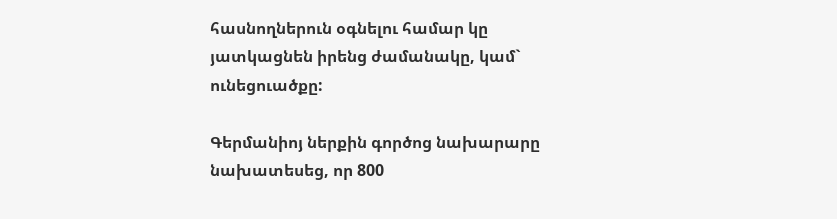հասնողներուն օգնելու համար կը յատկացնեն իրենց ժամանակը, կամ` ունեցուածքը:

Գերմանիոյ ներքին գործոց նախարարը նախատեսեց, որ 800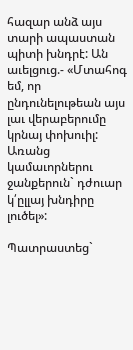հազար անձ այս տարի ապաստան պիտի խնդրէ: Ան աւելցուց.- «Մտահոգ եմ, որ ընդունելութեան այս լաւ վերաբերումը կրնայ փոխուիլ: Առանց կամաւորներու ջանքերուն` դժուար կ՛ըլլայ խնդիրը լուծել»:

Պատրաստեց`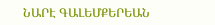ՆԱՐԷ ԳԱԼԵՄՔԵՐԵԱՆ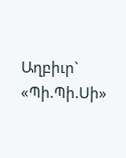Աղբիւր` «Պի.Պի.Սի»